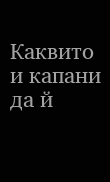Каквито и капани да й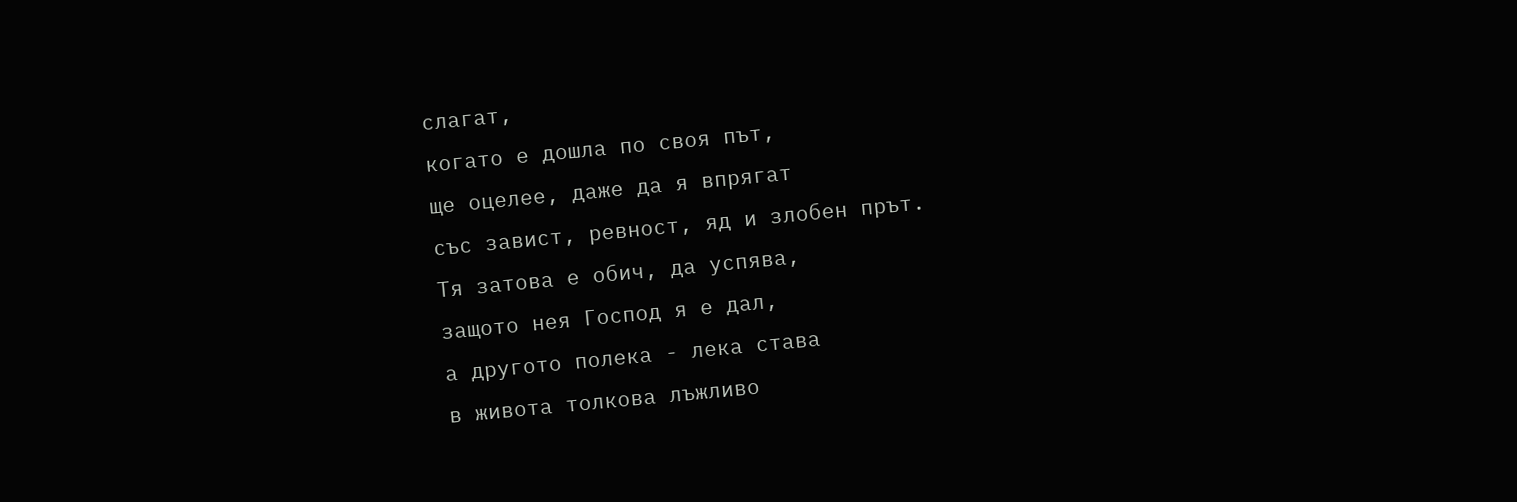слагат,
когато е дошла по своя път,
ще оцелее, даже да я впрягат
със завист, ревност, яд и злобен прът.
Тя затова е обич, да успява,
защото нея Господ я е дал,
а другото полека - лека става
в живота толкова лъжливо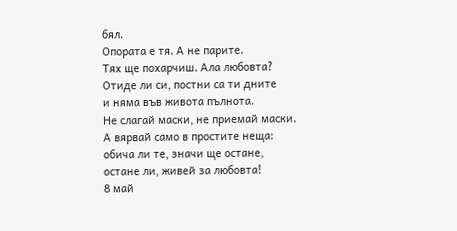бял.
Опората е тя. А не парите.
Тях ще похарчиш. Ала любовта?
Отиде ли си, постни са ти дните
и няма във живота пълнота.
Не слагай маски, не приемай маски.
А вярвай само в простите неща:
обича ли те, значи ще остане,
остане ли, живей за любовта!
8 май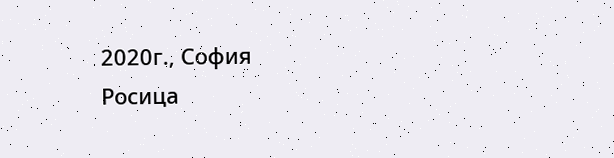2020г., София
Росица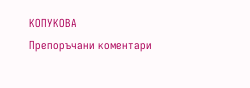КОПУКОВА
Препоръчани коментари